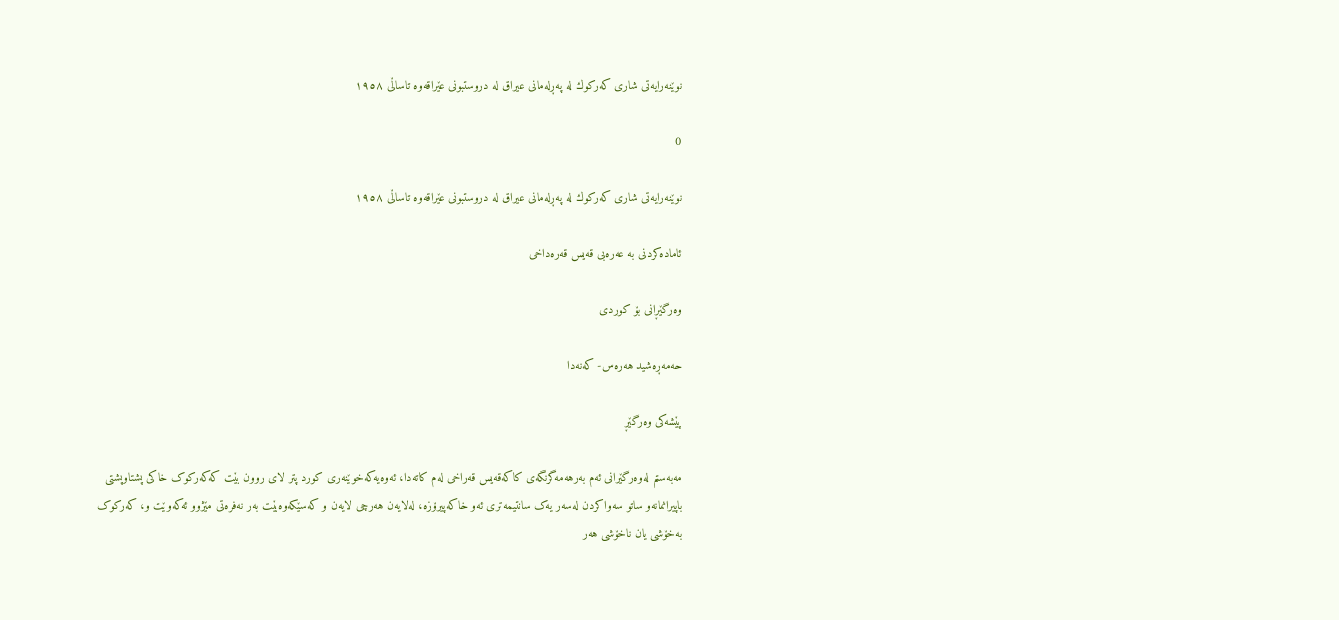نوێنەرایەتی شاری کەرکوك لە پەڕلەمانی عیراق لە دروستبونی عێراقەوە تاساڵی ١٩٥٨

0

نوێنەرایەتی شاری کەرکوك لە پەڕلەمانی عیراق لە دروستبونی عێراقەوە تاساڵی ١٩٥٨

ئامادەکردنی بە عەرەبی قەیس قەرەداخی

وەرگێڕانی بۆ کوردی

حه‌مه‌ڕه‌شید هه‌ره‌س- که‌نه‌دا

پێشەکی وەرگێڕ

مه‌به‌ستم له‌وه‌رگێرانی ئه‌م به‌رهه‌مه‌گرنگه‌ی کاکه‌قه‌یس قەراخی له‌م کاته‌دا، ئه‌وه‌یه‌که‌خوێنه‌ری کورد پتر لای روون بێت که‌که‌رکوک خاکی پشتاوپشتی باپیرانمانه‌و ساتو سه‌واکردن له‌سه‌ر یه‌ک سانتیمه‌تری ئه‌و خاکه‌پیرۆزه‌، له‌لایه‌ن هه‌رچی لایه‌ن و که‌سێکه‌وه‌بێت به‌ر نه‌فره‌تی مێژوو ئه‌که‌وێت و، که‌رکوک به‌خۆشی یان ناخۆشی هه‌ر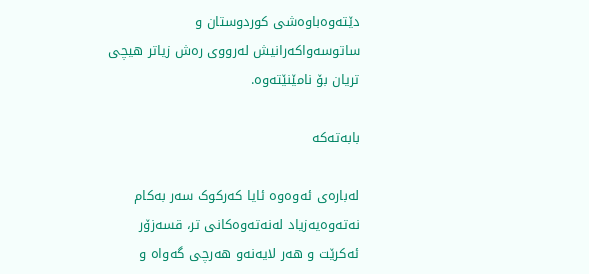دێته‌وه‌باوه‌شی کوردوستان و ساتوسه‌واکه‌رانیش له‌رووی ره‌ش زیاتر هیچی تریان بۆ نامێنێته‌وه‌.

بابه‌ته‌که

له‌باره‌ی ئه‌وه‌وه ئایا که‌رکوک سه‌ر به‌کام نه‌ته‌وه‌یه‌زیاد له‌نه‌ته‌وه‌کانی تر، قسه‌زۆر ئه‌کرێت و هه‌ر لایه‌نه‌و هه‌رچی گه‌واه و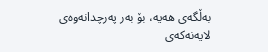به‌ڵگه‌ی هه‌یه‌، بۆ به‌ر په‌رچدانه‌وه‌ی لایه‌نه‌که‌ی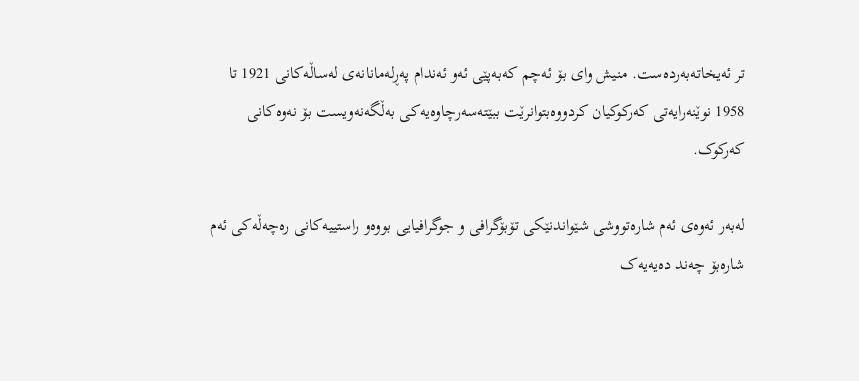تر ئه‌یخاته‌به‌رده‌ست. منیش وای بۆ ئه‌چم که‌به‌پێی ئه‌و ئه‌ندام په‌ڕله‌مانانه‌ی له‌ساڵه‌کانی 1921 تا 1958 نوێنه‌رایه‌تی که‌رکوکیان کردووه‌بتوانرێت ببێته‌سه‌رچاوه‌یه‌کی به‌ڵگه‌نه‌ویست بۆ نه‌وه‌کانی که‌رکوک.

له‌به‌ر ئه‌وه‌ی ئه‌م شاره‌تووشی شێواندنێکی تۆبۆگرافی و جوگرافیایی بووه‌و راستییه‌کانی ره‌چه‌ڵه‌کی ئه‌م شاره‌بۆ چه‌ند ده‌یه‌یه‌ک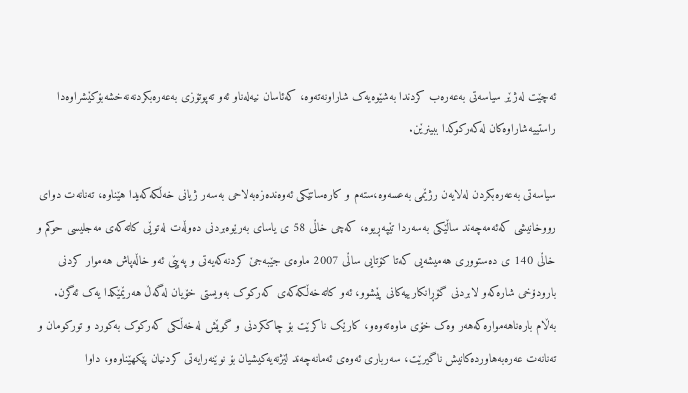ئه‌چێت له‌ژێر سیاسه‌تی به‌عه‌ره‌ب کردندا به‌شێوه‌یه‌ک شاراونه‌ته‌وه‌، که‌ئاسان نیه‌له‌ناو ئه‌و ته‌پوتۆزی به‌عه‌ره‌بکردنه‌نه‌خشه‌بۆکێشراوه‌دا راستییه‌شاراوه‌کان له‌که‌رکوکدا ببینرێن.

سیاسه‌تی به‌عه‌ره‌بکردن له‌لایه‌ن رژێمی به‌عسه‌وه‌،سته‌م و کاره‌ساتێکی ئه‌وه‌نده‌زه‌به‌لاحی به‌سه‌ر ژیانی خه‌ڵکه‌که‌یدا هێناوه‌، ته‌نانه‌ت دوای رووخانیشی که‌ئه‌مه‌چه‌ند ساڵێکی به‌سه‌ردا تێپه‌ڕیوه‌، که‌چی خاڵی 58 ی یاسای به‌رێوه‌بردنی ده‌وڵه‌ت له‌توێی کاته‌که‌ی مه‌جلیسی حوکم و خاڵی 140 ی ده‌ستووری هه‌میشه‌یی که‌تا کۆتایی ساڵی 2007 ماوه‌ی جێبه‌جێ کردنه‌که‌یه‌تی و په‌پێی ئه‌و خاڵه‌پاش هه‌موار کردنی بارودۆخی شاره‌که‌و لابردنی گۆڕانکارییه‌کانی پێشوو، ئه‌و کاته‌خه‌ڵکه‌که‌ی که‌رکوک به‌ویستی خۆیان له‌گه‌ڵ هه‌رێمێکدا یه‌ک ئه‌گرن. به‌ڵام باره‌ناهه‌مواره‌که‌هه‌ر وه‌ک خۆی ماوه‌ته‌وه‌و، کارێک ناکرێت بۆ چاککردنی و گوێش له‌خه‌ڵکی که‌رکوک به‌کورد و تورکومان و ته‌نانه‌ت عه‌ره‌به‌هاورده‌کانیش ناگیرێت، سه‌رباری ئه‌وه‌ی ئه‌مانه‌چه‌ند لێژنه‌یه‌کیشیان بۆ نوێنه‌رایه‌تی کردنیان پێکهێناوه‌و، داوا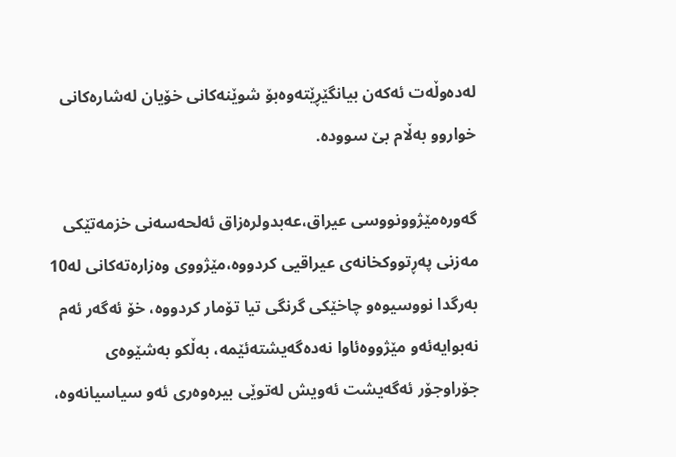له‌ده‌وڵه‌ت ئه‌که‌ن بیانگێڕێته‌وه‌بۆ شوێنه‌کانی خۆیان له‌شاره‌کانی خواروو به‌ڵام بێ سووده‌.

گه‌وره‌مێژوونووسی عیراق،عه‌بدولره‌زاق ئه‌لحه‌سه‌نی خزمه‌تێکی مه‌زنی په‌ڕتووکخانه‌ی عیراقیی کردووه‌،مێژووی وه‌زاره‌ته‌کانی له‌10 به‌رگدا نووسیوه‌و چاخێکی گرنگی تیا تۆمار کردووه‌، خۆ ئه‌گه‌ر ئه‌م نه‌بوایه‌ئه‌و مێژووه‌ئاوا نه‌ده‌گه‌یشته‌ئێمه‌، به‌ڵکو به‌شێوه‌ی جۆراوجۆر ئه‌گه‌یشت ئه‌ویش له‌توێی بیره‌وه‌ری ئه‌و سیاسیانه‌وه‌،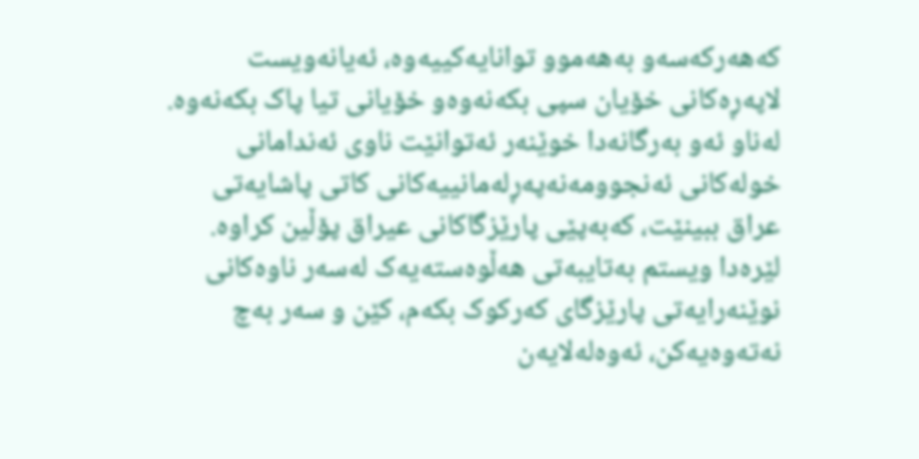که‌هه‌رکه‌سه‌و به‌هه‌موو توانایه‌کییه‌وه‌، ئه‌یانه‌ویست لاپه‌ڕه‌کانی خۆیان سپی بکه‌نه‌وه‌و خۆیانی تیا پاک بکه‌نه‌وه‌. له‌ناو ئه‌و به‌رگانه‌دا خوێنه‌ر ئه‌توانێت ناوی ئه‌ندامانی خوله‌کانی ئه‌نجوومه‌نه‌په‌ڕله‌مانییه‌کانی کاتی پاشایه‌تی عراق ببینێت، که‌به‌پێی پارێزگاکانی عیراق پۆڵین کراوه‌. لێره‌دا ویستم به‌تایبه‌تی هه‌ڵوه‌سته‌یه‌ک له‌سه‌ر ناوه‌کانی نوێنه‌رایه‌تی پارێزگای که‌رکوک بکه‌م، کێن و سه‌ر به‌چ نه‌ته‌وه‌یه‌کن، ئه‌وه‌له‌لایه‌ن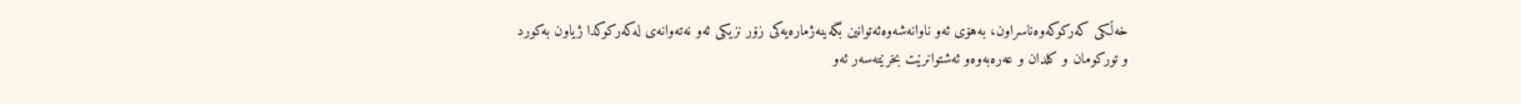خه‌ڵکی که‌رکوکه‌وه‌ناسراون، به‌هۆی ئه‌و ناوانه‌شه‌وه‌ئه‌توانین بگه‌ینه‌ژماره‌یه‌کی زۆر نزیکی ئه‌و نه‌ته‌وانه‌ی له‌که‌رکوکدا ژیاون به‌کورد و تورکومان و کلدان و عه‌ره‌به‌وه‌و ئه‌شتوانرێت بخرێته‌سه‌ر ئه‌و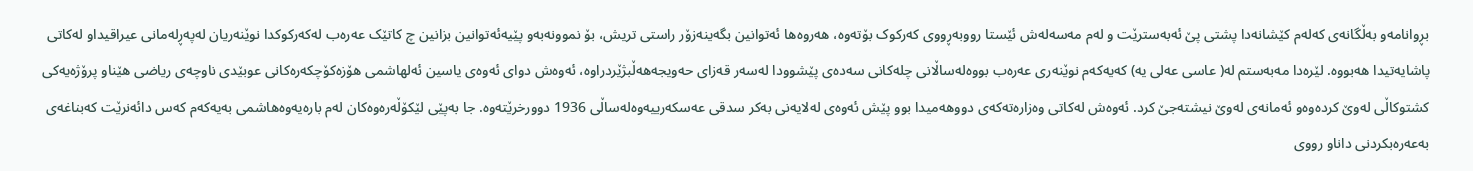بڕوانامه‌و به‌ڵگانه‌ی که‌له‌م کێشانه‌دا پشتی پێ ئه‌به‌سترێت و له‌م مه‌سه‌له‌ش ئێستا رووبه‌ڕووی که‌رکوک بۆته‌وه‌، هه‌روه‌ها ئه‌توانین بگه‌ینه‌زۆر راستی تریش، بۆ نموونه‌به‌و پێیه‌ئه‌توانین بزانین چ کاتێک عه‌ره‌ب له‌که‌رکوکدا نوێنه‌ریان له‌په‌ڕله‌مانی عیراقیداو له‌کاتی پاشایه‌تیدا هه‌بووه. لێره‌دا مه‌به‌ستم له‌( عاسی عه‌لی یه‌) که‌یه‌که‌م نوێنه‌ری عه‌ره‌ب بووه‌له‌ساڵانی چله‌کانی سه‌ده‌ی پێشوودا له‌سه‌ر قه‌زای حه‌ویجه‌هه‌ڵبژێردراوه‌، ئه‌وه‌ش دوای ئه‌وه‌ی یاسین ئه‌لهاشمی هۆزه‌کۆچکه‌ره‌کانی عوبێدی ناوچه‌ی ریاضی هێناو پرۆژه‌یه‌کی کشتوکاڵی له‌وێ کرده‌وه‌و ئه‌مانه‌ی له‌وێ نیشته‌جێ کرد. ئه‌وه‌ش له‌کاتی وه‌زاره‌ته‌که‌ی دووهه‌میدا بوو پێش ئه‌وه‌ی له‌لایه‌نی به‌کر سدقی عه‌سکه‌رییه‌وه‌له‌ساڵی 1936 دوورخرێته‌وه‌. جا به‌پێی لێکۆڵه‌ره‌وه‌کان له‌م باره‌یه‌وه‌هاشمی به‌یه‌که‌م که‌س دائه‌نرێت که‌بناغه‌ی به‌عه‌ره‌بکردنی داناو رووی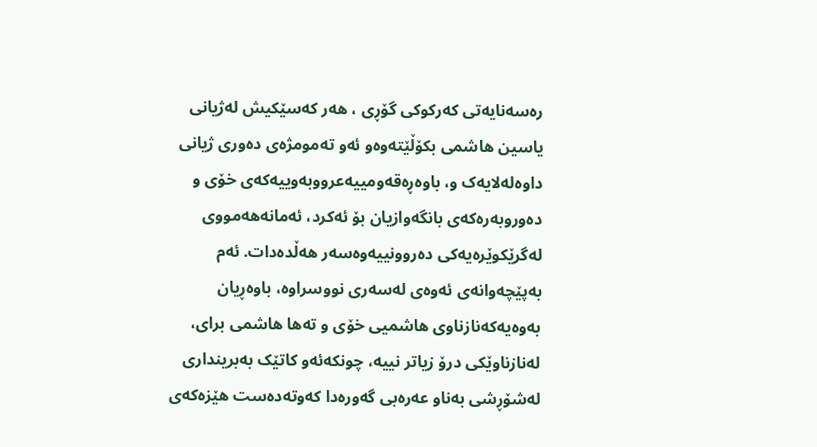ره‌سه‌نایه‌تی که‌رکوکی گۆڕی ، هه‌ر که‌سێکیش له‌ژیانی یاسین هاشمی بکۆڵێته‌وه‌و ئه‌و ته‌مومژه‌ی ده‌وری ژیانی داوه‌له‌لایه‌ک و، باوه‌ڕه‌قه‌ومییه‌عرووبه‌وییه‌که‌ی خۆی و ده‌وروبه‌ره‌که‌ی بانگه‌وازیان بۆ ئه‌کرد، ئه‌مانه‌هه‌مووی له‌گرێکوێره‌یه‌کی ده‌روونییه‌وه‌سه‌ر هه‌ڵده‌دات. ئه‌م به‌پێچه‌وانه‌ی ئه‌وه‌ی له‌سه‌ری نووسراوه‌، باوه‌ڕیان به‌وه‌یه‌که‌نازناوی هاشمیی خۆی و ته‌ها هاشمی برای، له‌نازناوێکی درۆ زیاتر نییه‌، چونکه‌ئه‌و کاتێک به‌برینداری له‌شۆڕشی به‌ناو عه‌ره‌بی گه‌وره‌دا که‌وته‌ده‌ست هێزه‌که‌ی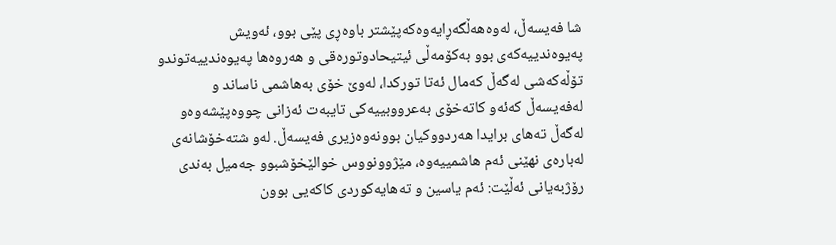شا فه‌یسه‌ڵ، له‌وه‌هه‌ڵگه‌ڕایه‌وه‌که‌پێشتر باوه‌ڕی پێی بوو، ئه‌ویش په‌یوه‌ندییه‌که‌ی بوو به‌کۆمه‌ڵی ئیتیحادوتوره‌قی و هه‌روه‌ها په‌یوه‌ندییه‌توندو تۆڵه‌که‌شی له‌گه‌ڵ که‌مال ئه‌تا تورکدا، له‌وێ خۆی به‌هاشمی ناساند و له‌فه‌یسه‌ڵ که‌ئه‌و کاته‌خۆی به‌عرووبییه‌کی تایبه‌ت ئه‌زانی چووه‌پێشه‌وه‌و له‌گه‌ڵ ته‌های برایدا هه‌ردووکیان بوونه‌وه‌زیری فه‌یسه‌ڵ. له‌و شته‌خۆشانه‌ی له‌باره‌ی نهێنی ئه‌م هاشمییه‌وه‌، مێژوونووس خوالێخۆشبوو جه‌میل به‌ندی رۆژبه‌یانی ئه‌ڵێت: ئه‌م یاسین و ته‌هایه‌کوردی کاکه‌یی بوون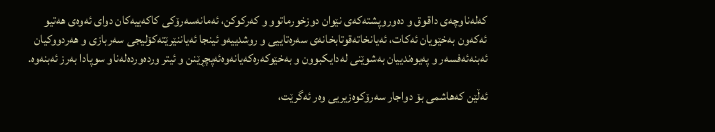که‌له‌ناوچه‌ی داقوق و ده‌وروپشته‌که‌ی نێوان دوزخورماتوو و که‌رکوکن، ئه‌مانه‌سه‌رۆکی کاکه‌ییه‌کان دوای ئه‌وه‌ی هه‌تیو ئه‌که‌ون به‌خێویان ئه‌کات، ئه‌یانخاته‌قوتابخانه‌ی سه‌ره‌تاییی و روشدییه‌و ئینجا ئه‌یاننێرێته‌کۆلیجی سه‌ربازی و هه‌ردووکیان ئه‌بنه‌ئه‌فسه‌ر و په‌یوه‌ندییان به‌شوێنی له‌دایکبوون و به‌خێوکه‌ره‌که‌یانه‌وه‌ئه‌پچڕێنن و ئیتر ورده‌ورده‌له‌ناو سوپادا به‌رز ئه‌بنه‌وه‌.

ئه‌ڵێن که‌هاشمی بۆ دواجار سه‌رۆکوه‌زیریی وه‌ر ئه‌گرێت،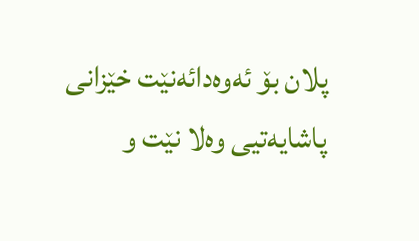پلان بۆ ئه‌وه‌دائه‌نێت خێزانی پاشایه‌تیی وه‌لا نێت و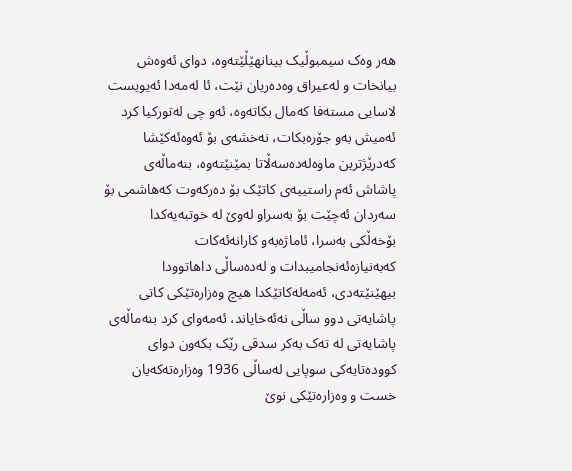هه‌ر وه‌ک سیمبوڵیک بینانهێڵێته‌وه‌، دوای ئه‌وه‌ش بیانخات و له‌عیراق وه‌ده‌ریان نێت، ئا له‌مه‌دا ئه‌یویست لاسایی مسته‌فا که‌مال بکاته‌وه‌، ئه‌و چی له‌تورکیا کرد ئه‌میش به‌و جۆره‌بکات، نه‌خشه‌ی بۆ ئه‌وه‌ئه‌کێشا که‌درێژترین ماوه‌له‌ده‌سه‌ڵاتا بمێنێته‌وه‌، بنه‌ماڵه‌ی پاشاش ئه‌م راستییه‌ی کاتێک بۆ ده‌رکه‌وت که‌هاشمی بۆ سه‌ردان ئه‌چێت بۆ به‌سراو له‌وێ له خوتبه‌یه‌کدا بۆ‌خه‌ڵکی به‌سرا، ئاماژه‌به‌و کارانه‌ئه‌کات که‌به‌نیازه‌ئه‌نجامیبدات و له‌ده‌ساڵی داهاتوودا بیهێنێته‌دی، ئه‌مه‌له‌کاتێکدا هیچ وه‌زاره‌تێکی کاتی پاشایه‌تی دوو ساڵی نه‌ئه‌خایاند، ئه‌مه‌وای کرد بنه‌ماڵه‌ی پاشایه‌تی له ‌ته‌ک به‌کر سدقی رێک بکه‌ون دوای کووده‌تایه‌کی سوپایی له‌ساڵی 1936 وه‌زاره‌ته‌که‌یان خست و وه‌زاره‌تێکی نوێ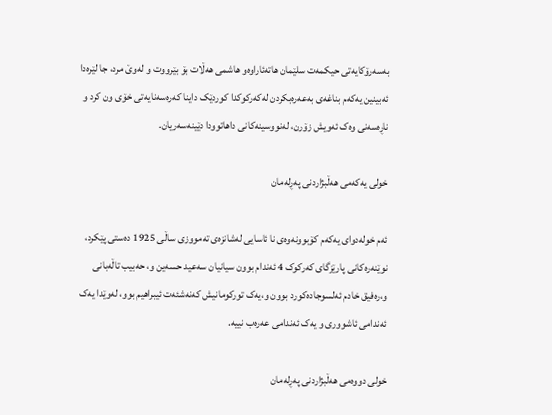به‌سه‌رۆکایه‌تی حیکمه‌ت سلێمان هاته‌ئاراوه‌و هاشمی هه‌ڵات بۆ بێرووت و له‌وێ مرد، جا لێره‌دا ئه‌بینین یه‌که‌م بناغه‌ی به‌عه‌ره‌بکردن له‌که‌رکوکدا کوردێک داینا که‌ره‌سه‌نایه‌تی خۆی ون کرد و ناڕه‌سه‌نی وه‌ک ئه‌ویش زۆرن، له‌نووسینه‌کانی داهاتوودا دێینه‌سه‌ریان.

خولی یه‌که‌می هه‌ڵبژاردنی په‌ڕله‌مان

ئه‌م خوله‌دوای یه‌که‌م کۆبوونه‌وه‌ی نا ئاسایی له‌شانزه‌ی ته‌مووزی ساڵی 1925 ده‌ستی پێکرد، نوێنه‌ره‌کانی پارێزگای که‌رکوک 4 ئه‌ندام بوون سیانیان سه‌عید حسه‌ین و، حه‌بیب تاڵه‌بانی و،ره‌فیق خادم ئه‌لسوجاده‌کورد بوون و،یه‌ک تورکومانیش که‌نه‌شئه‌ت ئیبراهیم بوو، له‌وێدا یه‌ک ئه‌ندامی ئاشووری و یه‌ک ئه‌ندامی عه‌ره‌ب نییه‌.

خولی دووه‌می هه‌ڵبژاردنی په‌ڕله‌مان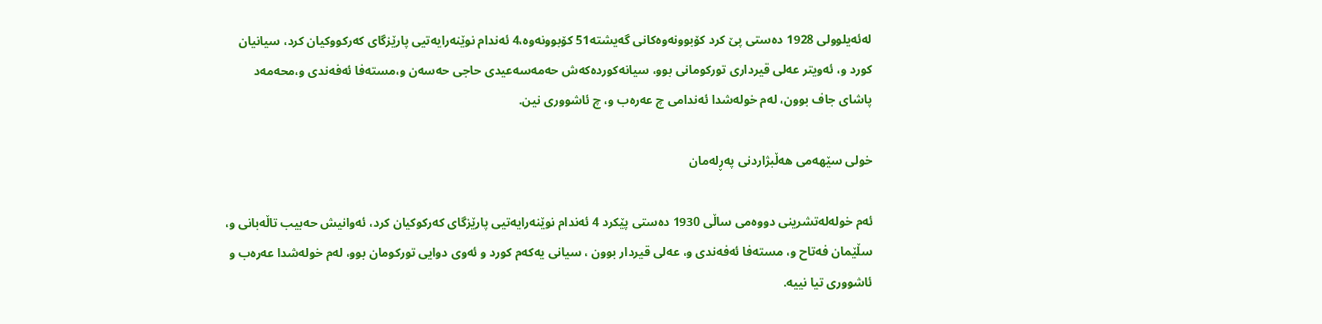له‌ئه‌یلوولی 1928 ده‌ستی پێ کرد کۆبوونه‌وه‌کانی گه‌یشته‌51 کۆبوونه‌وه‌،4 ئه‌ندام نوێنه‌رایه‌تیی پارێزگای که‌رکووکیان کرد، سیانیان کورد و، ئه‌ویتر عه‌لی قیرداری تورکومانی بوو، سیانه‌کورده‌که‌ش حه‌مه‌سه‌عیدی حاجی حه‌سه‌ن و،مسته‌فا ئه‌فه‌ندی و،محه‌مه‌د پاشای جاف بوون، له‌م خوله‌شدا ئه‌ندامی چ عه‌ره‌ب و، چ ئاشووری نین.

خولی سێهه‌می هه‌ڵبژاردنی په‌ڕله‌مان

ئه‌م خوله‌له‌تشرینی دووه‌می ساڵی 1930 ده‌ستی پێکرد 4 ئه‌ندام نوێنه‌رایه‌تیی پارێزگای که‌رکوکیان کرد، ئه‌وانیش حه‌بیب تاڵه‌بانی و، سڵێمان فه‌تاح و، مسته‌فا ئه‌فه‌ندی و، عه‌لی قیردار بوون ، سیانی یه‌که‌م کورد و ئه‌وی دوایی تورکومان بوو، له‌م خوله‌شدا عه‌ره‌ب و ئاشووری تیا نییه‌.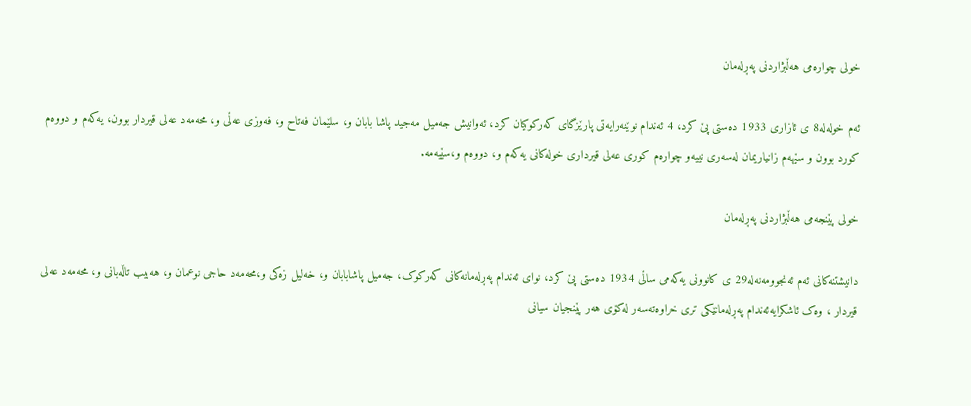خولی چواره‌می هه‌ڵبژاردنی په‌ڕله‌مان

ئه‌م خوله‌له‌8 ی ئازاری 1933 ده‌ستی پێ کرد، 4 ئه‌ندام نوێنه‌رایه‌تی پارێزگای که‌رکوکیان کرد، ئه‌وانیش جه‌میل مه‌جید پاشا بابان و، سلێمان فه‌تاح و، فه‌وزی عه‌ڵی و، محه‌مه‌د عه‌لی قیردار بوون، یه‌که‌م و دووه‌م کورد بوون و سێهه‌م زانیاریمان له‌سه‌ری نییه‌و چواره‌م کوری عه‌لی قیرداری خوله‌کانی یه‌که‌م و، دووه‌م و،سێیه‌مه‌.

خولی پێنجه‌می هه‌ڵبژاردنی په‌ڕله‌مان

دانیشتنه‌کانی ئه‌م ئه‌نجوومه‌نه‌له‌29 ی کانوونی یه‌که‌می ساڵی 1934 ده‌ستی پێ کرد، نوای ئه‌ندام په‌ڕله‌مانه‌کانی که‌رکوک، جه‌میل پاشابابان و، خه‌لیل زه‌کی و،محه‌مه‌د حاجی نوعمان و، هه‌بیب تاڵه‌بانی و، محه‌مه‌د عه‌لی قیردار ، وه‌ک ئاشکرایه‌ئه‌ندام په‌ڕله‌مانێکی تری خراوه‌ته‌سه‌ر له‌کۆی هه‌ر پێنجیان سیانی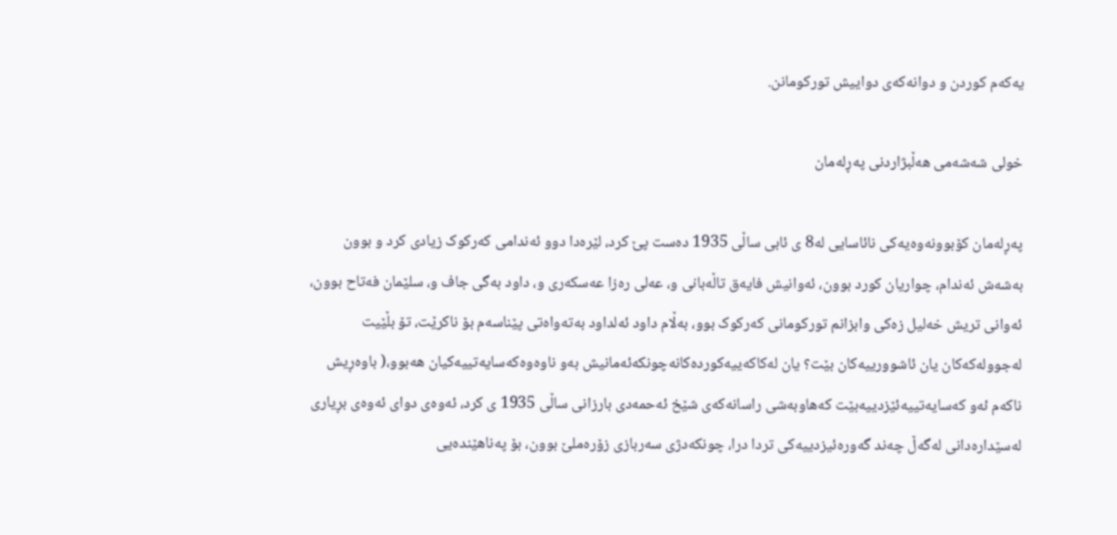یه‌که‌م کوردن و دوانه‌که‌ی دواییش تورکومانن.

خولی شه‌شه‌می هه‌ڵبژاردنی په‌ڕله‌مان

په‌ڕله‌مان کۆبوونه‌وه‌یه‌کی نائاسایی له‌8 ی ئابی ساڵی 1935 ده‌ست پێ کرد، لێره‌دا دوو ئه‌ندامی که‌رکوک زیادی کرد و بوون به‌شه‌ش ئه‌ندام، چواریان کورد بوون، ئه‌وانیش فایه‌ق تاڵه‌بانی و، عه‌لی ره‌زا عه‌سکه‌ری و، داود به‌گی جاف و، سلێمان فه‌تاح بوون، ئه‌وانی تریش خه‌لیل زه‌کی وابزانم تورکومانی که‌رکوک بوو، به‌ڵام داود ئه‌لداود به‌ته‌واه‌تی پێناسه‌م بۆ ناکرێت، تۆ بڵێیت له‌جووله‌که‌کان یان ئاشوورییه‌کان بێت؟ یان له‌کاکه‌ییه‌کورده‌کانه‌چونکه‌ئه‌مانیش به‌و ناوه‌وه‌که‌سایه‌تییه‌کیان هه‌بوو،( باوه‌ڕیش ناکه‌م ئه‌و که‌سایه‌تییه‌ئێزدییه‌بێت که‌هاوبه‌شی راسانه‌که‌ی شێخ ئه‌حمه‌دی بارزانی ساڵی 1935 ی کرد، ئه‌وه‌ی دوای ئه‌وه‌ی بڕیاری له‌سێداره‌دانی له‌گه‌ڵ چه‌ند گه‌وره‌ئیزدییه‌کی تردا درا، چونکه‌دژی سه‌ربازی زۆره‌ملێ بوون، بۆ په‌ناهێنده‌یی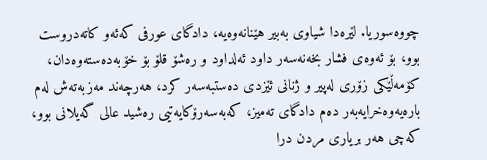چووه‌سوریا. لێره‌دا شیاوی به‌بیر هێنانه‌وه‌یه‌، دادگای عورفی که‌ئه‌و کاته‌دروست بوو، بۆ ئه‌وه‌ی فشار بخه‌نه‌سه‌ر داود ئه‌لداود و ره‌شۆ قلۆ بۆ خۆبه‌ده‌سته‌وه‌دان، کۆمه‌ڵێکی زۆری له‌پیر و ژنانی ئێزدی ده‌ستبه‌سه‌ر کرد، هه‌رچه‌ند مه‌زبه‌ته‌ش له‌م باره‌یه‌وه‌خرایه‌به‌ر ده‌م دادگای ته‌میز، که‌به‌سه‌رۆکایه‌تیی ره‌شید عالی گه‌یلانی بوو، که‌چی هه‌ر بریاری مردن درا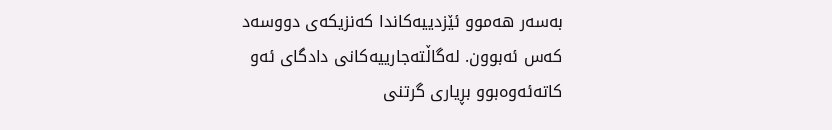به‌سه‌ر هه‌موو ئێزدییه‌کاندا که‌نزیکه‌ی دووسه‌د که‌س ئه‌بوون. له‌گاڵته‌جارییه‌کانی دادگای ئه‌و کاته‌ئه‌وه‌بوو بڕیاری گرتنی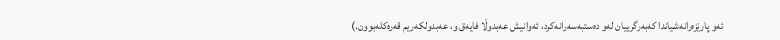ئه‌و پارێزه‌رانه‌شیاندا که‌به‌رگرییان له‌و ده‌ستبه‌سه‌رانه‌کرد، ئه‌وانیش عه‌بدوڵا فایه‌ق و، عه‌بدولکه‌ریم قه‌ره‌کله‌بوون.)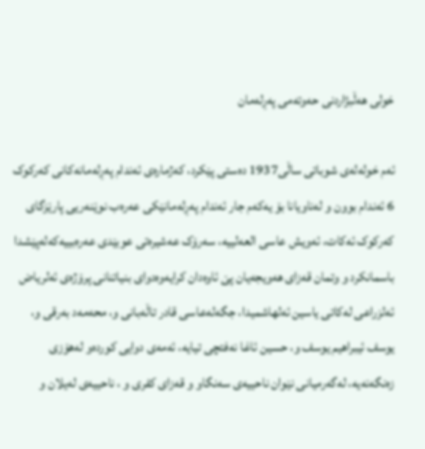خولی هه‌ڵبژاردنی حه‌وته‌می په‌ڕله‌مان

ئه‌م خوله‌له‌ی شوباتی ساڵی1937 ده‌ستی پێکرد، که‌ژماره‌ی ئه‌ندام په‌ڕله‌مانه‌کانی که‌رکوک 6 ئه‌ندام بوون و له‌ناویانا بۆ یه‌که‌م جار ئه‌ندام په‌ڕله‌مانێکی عه‌ره‌ب نوێنه‌ریی پارێزگای که‌رکوک ئه‌کات، ئه‌ویش عاسی العه‌لییه‌، سه‌رۆک عه‌شیره‌تی عوبێدی عه‌ره‌بییه‌که‌له‌پێشدا باسمانکرد و وتمان قه‌زای هه‌ویجه‌یان پێ ئاوه‌دان کرایه‌وه‌دوای بنیاتنانی پرۆژه‌ی ئه‌لریاض ئه‌لزراعی له‌کاتی یاسین ئه‌لهاشمیدا، جگه‌له‌عاسی قادر تاڵه‌بانی و، محه‌مه‌د به‌رقی و، یوسف ئیبراهیم یوسف و، حسین ئاغا نه‌فتچی تیایه‌، ئه‌مه‌ی دوایی کورده‌و له‌هۆزی زه‌نگه‌نه‌یه‌، له‌گه‌رمیانی نێوان ناحییه‌ی سه‌نگاو و قه‌زای کفری و ، ناحییه‌ی له‌یلان و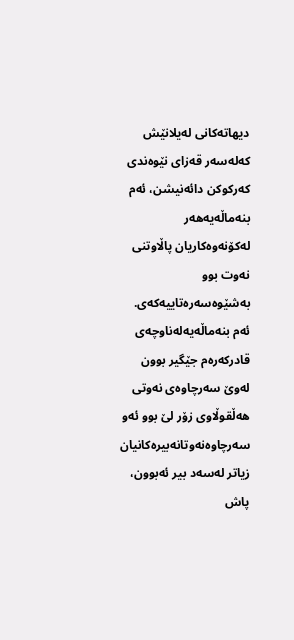دیهاته‌کانی له‌یلانێش که‌له‌سه‌ر قه‌زای نێوه‌ندی که‌رکوکن دائه‌نیشن، ئه‌م بنه‌ماڵه‌یه‌هه‌ر له‌کۆنه‌وه‌کاریان پاڵاوتنی نه‌وت بوو به‌شێوه‌سه‌ره‌تاییه‌که‌ی. ئه‌م بنه‌ماڵه‌یه‌له‌ناوچه‌ی قادرکه‌ره‌م جێگیر بوون له‌وێ سه‌رچاوه‌ی نه‌وتی هه‌ڵقوڵاوی زۆر لێ بوو ئه‌و سه‌رچاوه‌نه‌وتانه‌بیره‌کانیان زیاتر له‌سه‌د بیر ئه‌بوون، پاش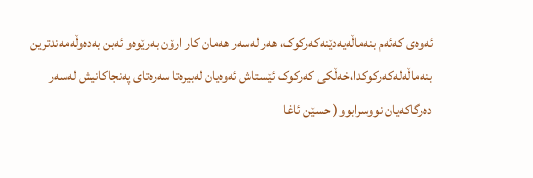ئه‌وه‌ی که‌ئه‌م بنه‌ماڵه‌یه‌دێنه‌که‌رکوک، هه‌ر له‌سه‌ر هه‌مان کار ارۆن به‌رێوه‌و ئه‌بن به‌ده‌وڵه‌مه‌ندترین بنه‌ماڵه‌له‌که‌رکوکدا،خه‌ڵکی که‌رکوک ئێستاش ئه‌وه‌یان له‌بیره‌تا سه‌ره‌تای په‌نجاکانیش له‌سه‌ر ده‌رگاکه‌یان نووسرابوو( حسێن ئاغا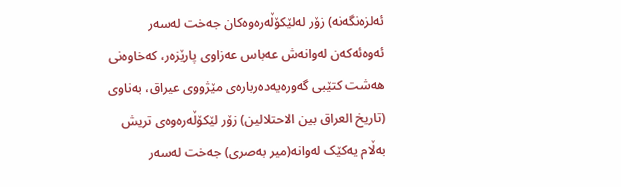ئه‌لزه‌نگه‌نه‌) زۆر له‌لێکۆڵه‌ره‌وه‌کان جه‌خت له‌سه‌ر ئه‌وه‌ئه‌که‌ن له‌وانه‌ش عه‌باس عه‌زاوی پارێزه‌ر، که‌خاوه‌نی هه‌شت کتێبی گه‌وره‌یه‌ده‌رباره‌ی مێژووی عیراق، به‌ناوی (تاریخ العراق بین الاحتلالین) زۆر لێکۆڵه‌ره‌وه‌ی تریش به‌ڵام یه‌کێک له‌وانه‌(میر به‌صری) جه‌خت له‌سه‌ر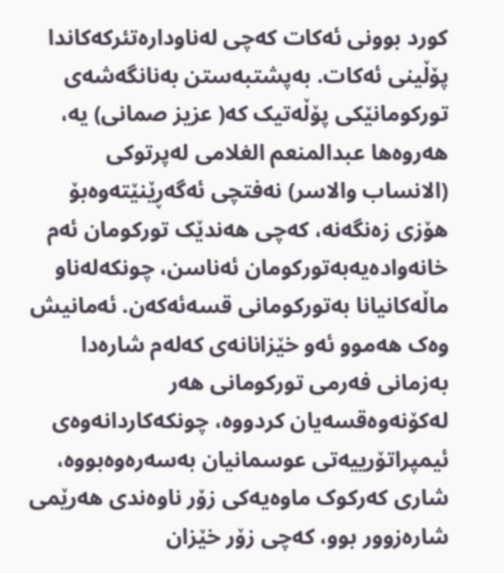کورد بوونی ئه‌کات که‌چی له‌ناوداره‌تئرکه‌کاندا پۆڵینی ئه‌کات. به‌پشتبه‌ستن به‌نانگه‌شه‌ی تورکومانێکی پۆڵه‌تیک که‌( عزیز صمانی) یه، هه‌روه‌ها عبدالمنعم ‌الغلامی له‌پرتوکی (الانساب والاسر) نه‌فتچی ئه‌گه‌ڕێنێته‌وه‌بۆ هۆزی زه‌نگه‌نه‌، که‌چی هه‌ندێک تورکومان ئه‌م خانه‌واده‌یه‌به‌تورکومان ئه‌ناسن، چونکه‌له‌ناو ماڵه‌کانیانا به‌تورکومانی قسه‌ئه‌که‌ن. ئه‌مانیش وه‌ک هه‌موو ئه‌و خێزانانه‌ی که‌له‌م شاره‌دا به‌زمانی فه‌رمی تورکومانی هه‌ر له‌کۆنه‌وه‌قسه‌یان کردووه‌، چونکه‌کاردانه‌وه‌ی ئیمپراتۆرییه‌تی عوسمانیان به‌سه‌ره‌وه‌بووه‌، شاری که‌رکوک ماوه‌یه‌کی زۆر ناوه‌ندی هه‌رێمی شاره‌زوور بوو، که‌چی زۆر خێزان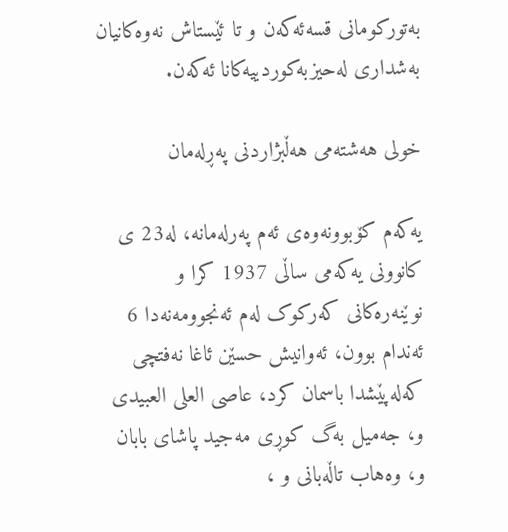به‌تورکومانی قسه‌ئه‌که‌ن و تا ئێستاش نه‌وه‌کانیان به‌شداری له‌حیزبه‌کوردییه‌کانا ئه‌که‌ن.

خولی هه‌شته‌می هه‌ڵبژاردنی په‌ڕله‌مان

یه‌که‌م کۆبوونه‌وه‌ی ئه‌م په‌رله‌مانه‌، له‌23 ی کانوونی یه‌که‌می ساڵی 1937 کرا و نوێنه‌ره‌کانی که‌رکوک له‌م ئه‌نجوومه‌نه‌دا 6 ئه‌ندام بوون، ئه‌وانیش حسێن ئاغا نه‌فتچی که‌له‌پێشدا باسمان کرد، عاصی العلی العبیدی و، جه‌میل به‌گ کوڕی مه‌جید پاشای بابان و، وه‌هاب تاڵه‌بانی و ،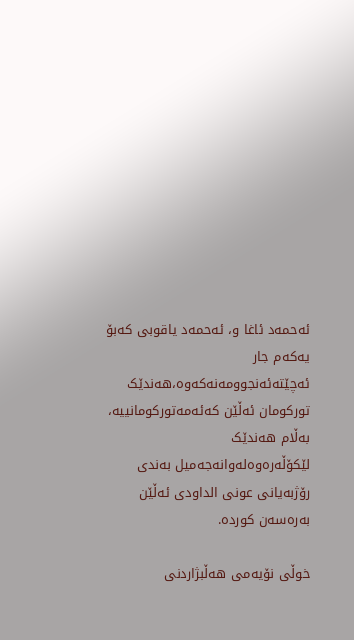ئه‌حمه‌د ئاغا و، ئه‌حمه‌د یاقوبی که‌بۆ یه‌که‌م جار ئه‌چێته‌ئه‌نجوومه‌نه‌که‌وه‌،هه‌ندێک تورکومان ئه‌ڵێن که‌ئه‌مه‌تورکومانییه‌، به‌ڵام هه‌ندێک لێکۆڵه‌ره‌وه‌له‌وانه‌جه‌میل به‌ندی رۆژبه‌یانی عونی الداودی ئه‌ڵێن به‌ره‌سه‌ن کورده‌.

خوڵی نۆیه‌می هه‌ڵبژاردنی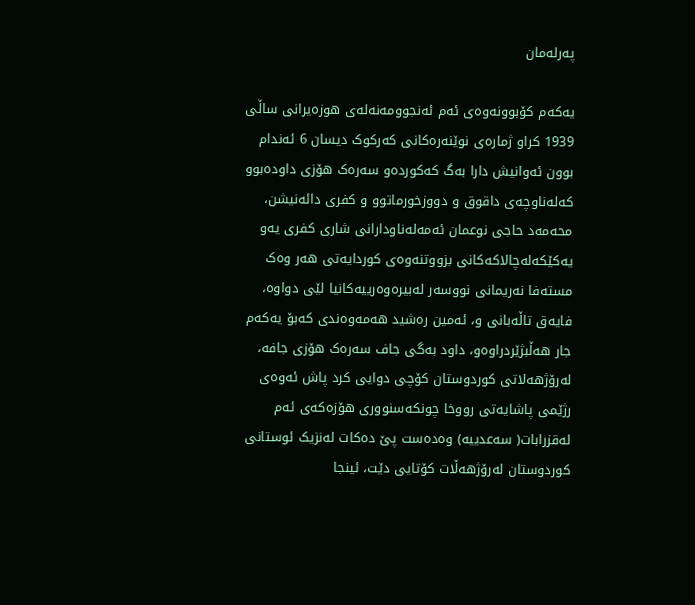په‌رله‌مان

یه‌که‌م کۆبوونه‌وه‌ی ئه‌م ئه‌نجوومه‌نه‌له‌ی هوزه‌یرانی ساڵی 1939 کراو ژماره‌ی نوێنه‌ره‌کانی که‌رکوک دیسان 6 ئه‌ندام بوون ئه‌وانیش دارا به‌گ که‌کورده‌و سه‌ره‌ک هۆزی داوده‌بوو که‌له‌ناوچه‌ی داقوق و دووزخورماتوو و کفری دائه‌نیشن، محه‌مه‌د حاجی نوعمان ئه‌مه‌له‌ناودارانی شاری کفری یه‌و یه‌كێکه‌له‌چالاکه‌کانی بزووتنه‌وه‌ی کوردایه‌تی هه‌ر وه‌ک مسته‌فا نه‌ریمانی نووسه‌ر له‌بیره‌وه‌رییه‌کانیا لێی دواوه‌، فایه‌ق تاڵه‌بانی و، ئه‌مین ره‌شید هه‌مه‌وه‌ندی که‌بۆ یه‌که‌م جار هه‌ڵبژێردراوه‌و، داود به‌گی جاف سه‌ره‌ک هۆزی جافه‌، له‌رۆژهه‌لاتی کوردوستان کۆچی دوایی کرد پاش ئه‌وه‌ی رژێمی پاشایه‌تی رووخا چونکه‌سنووری هۆزه‌که‌ی ئه‌م له‌قزرابات( سه‌عدییه‌) وه‌ده‌ست پێ ده‌کات له‌نزیک ئوستانی کوردوستان له‌رۆژهه‌ڵات کۆتایی دێت، ئینجا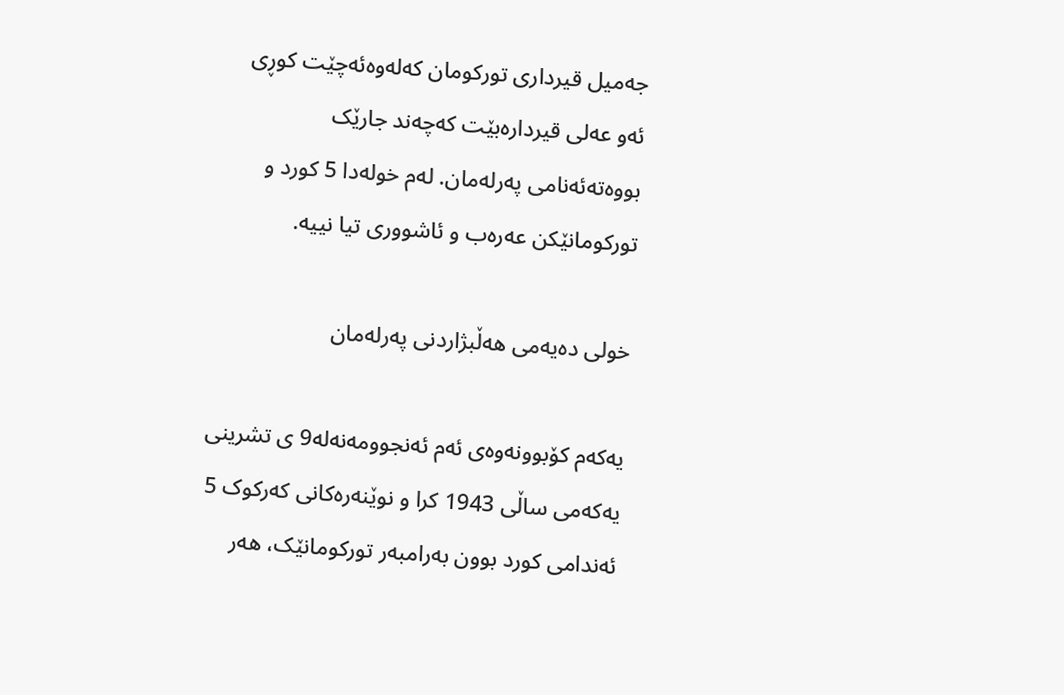جه‌میل قیرداری تورکومان که‌له‌وه‌ئه‌چێت کوڕی ئه‌و عه‌لی قیرداره‌بێت که‌چه‌ند جارێک بووه‌ته‌ئه‌نامی په‌رله‌مان. له‌م خوله‌دا 5 کورد و تورکومانێکن عه‌ره‌ب و ئاشووری تیا نییه‌.

خولی ده‌یه‌می هه‌ڵبژاردنی په‌رله‌مان

یه‌که‌م کۆبوونه‌وه‌ی ئه‌م ئه‌نجوومه‌نه‌له‌9 ی تشرینی یه‌که‌می ساڵی 1943 کرا و نوێنه‌ره‌کانی که‌رکوک 5 ئه‌ندامی کورد بوون به‌رامبه‌ر تورکومانێک، هه‌ر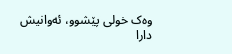وه‌ک خولی پێشوو، ئه‌وانیش دارا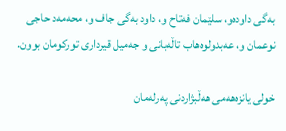به‌گی داوده‌و، سلێمان فه‌تاح و، داود به‌گی جاف و، محه‌مه‌د حاجی نوعمان و، عه‌بدولوه‌هاب تاڵه‌بانی و جه‌میل قیرداری تورکومان بوون.

خولی یانزه‌هه‌می هه‌ڵبژاردنی په‌رله‌مان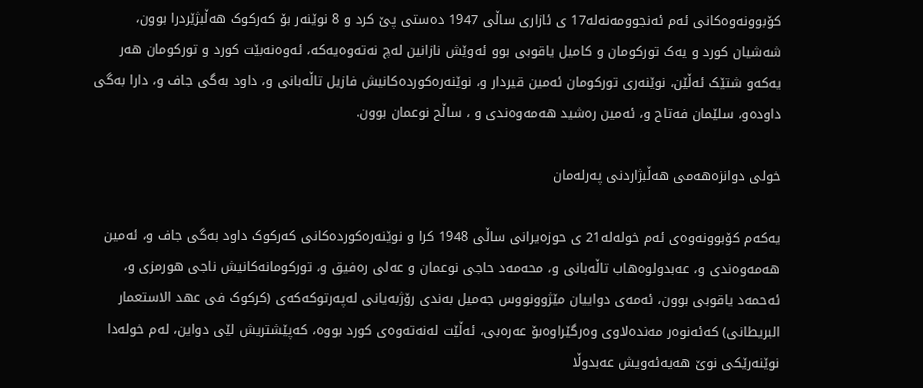کۆبوونه‌وه‌کانی ئه‌م ئه‌نجوومه‌نه‌له‌17 ی ئازاری ساڵی 1947 ده‌ستی پێ کرد و 8 نوێنه‌ر بۆ که‌رکوک هه‌ڵبژێردرا بوون، شه‌شیان کورد و یه‌ک تورکومان و کامیل یاقوبی بوو ئه‌وێش نازانین له‌چ نه‌ته‌وه‌یه‌که‌، ئه‌وه‌نه‌بێت کورد و تورکومان هه‌ر یه‌که‌و شتێک ئه‌ڵێن، نوێنه‌ری تورکومان ئه‌مین قیردار و، نوێنه‌ره‌کورده‌کانیش فازیل تاڵه‌بانی و، داود به‌گی جاف و، دارا به‌گی داوده‌و، سلێمان فه‌تاح و، ئه‌مین ره‌شید هه‌مه‌وه‌ندی و ، ساڵح نوعمان بوون.

خولی دوانزه‌هه‌می هه‌ڵبژاردنی په‌رله‌مان

یه‌که‌م کۆبوونه‌وه‌ی ئه‌م خوله‌له‌21 ی حوزه‌یرانی ساڵی 1948 کرا و نوێنه‌ره‌کورده‌کانی که‌رکوک داود به‌گی جاف و، ئه‌مین هه‌مه‌وه‌ندی و، عه‌بدولوه‌هاب تاڵه‌بانی و، محه‌مه‌د حاجی نوعمان و عه‌لی ره‌فیق و، تورکومانه‌کانیش ناجی هورمزی و، ئه‌حمه‌د یاقوبی بوون، ئه‌مه‌ی دواییان مێژوونووس جه‌میل به‌ندی رۆژبه‌یانی له‌په‌رتوکه‌که‌ی (کرکوک فی عهد الاستعمار البریطانی) که‌ئه‌نوه‌ر مه‌نده‌لاوی وه‌رگێراوه‌بۆ عه‌ره‌بی، ئه‌ڵێت له‌نه‌ته‌وه‌ی کورد بووه‌، که‌پێشتریش لێی دواین، له‌م خوله‌دا نوێنه‌رێکی نوێ هه‌یه‌ئه‌ویش عه‌بدوڵا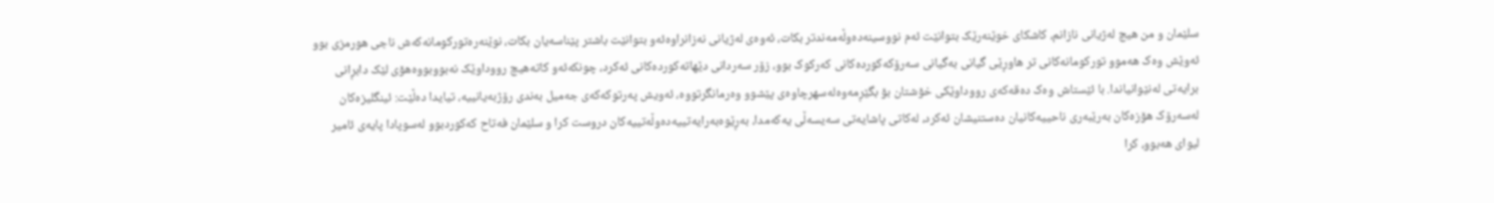سلێمان و من هیچ له‌ژیانی نازانم، کاشکای خوێنه‌رێک بتوانێت ئه‌م نووسینه‌ده‌وڵه‌مه‌ندتر بکات، ئه‌وه‌ی له‌ژیانی نه‌زانراوه‌ئه‌و بتوانێت باشتر پێناسه‌یان بکات، نوێنه‌ره‌تورکومانه‌که‌ش ناجی هورمزی بوو ئه‌وێش وه‌ک هه‌موو تورکومانه‌کانی تر هاوڕێی گیانی به‌گیانی سه‌رۆکه‌کورده‌کانی که‌رکوک بوو، زۆر سه‌ردانی دێهاته‌کورده‌کانی ئه‌کرد، چونکه‌ئه‌و کاته‌هیچ رووداوێک نه‌بووبووه‌هۆی لێک دابڕانی برایه‌تی له‌نێوانیاندا. با ئێستاش وه‌ک ده‌قه‌که‌ی رووداوێکی خۆشتان بۆ بگێڕمه‌وه‌له‌سهر‌چاوه‌ی پێشوو وه‌رمانگرتووه‌، ئه‌ویش په‌رتوکه‌که‌ی جه‌میل به‌ندی رۆژبه‌یانییه‌، تیایدا ده‌ڵێت: ئینگلیزه‌کان له‌سه‌رۆک هۆزه‌کان به‌رێبه‌ری ناحییه‌کانیان ده‌ستنیشان ئه‌کرد، له‌کاتی پاشایه‌تی سه‌یسه‌ڵی یه‌که‌مدا، به‌ڕێوه‌به‌رایه‌تییه‌ده‌وڵه‌تییه‌کان دروست کرا و سلێمان فه‌تاح که‌کوردبوو له‌سوپادا پایه‌ی ئامیر لیوای هه‌بوو، کرا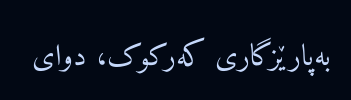به‌پارێزگاری که‌رکوک، دوای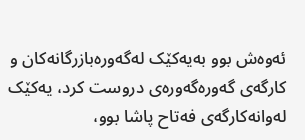ئه‌وه‌ش بوو به‌یه‌کێک له‌گه‌وره‌بازرگانه‌کان و کارگه‌ی گه‌وره‌گه‌وره‌ی دروست کرد، یه‌كێک له‌وانه‌کارگه‌ی فه‌تاح پاشا بوو،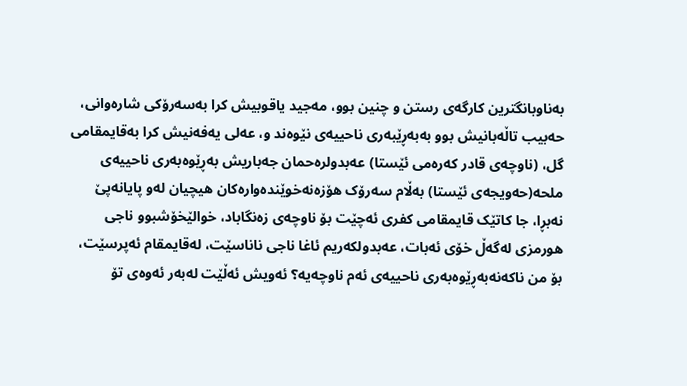به‌ناوبانگترین کارگه‌ی رستن و چنین بوو، مه‌جید یاقوبیش کرا به‌سه‌رۆکی شاره‌وانی، حه‌بیب تاڵه‌بانیش بوو به‌به‌ڕێبه‌ری ناحییه‌ی نێوه‌ند و، عه‌لی یه‌فه‌نیش کرا به‌قایمقامی گل، (ناوچه‌ی قادر که‌ره‌می ئێستا) عه‌بدولره‌حمان جه‌باریش به‌ڕێوه‌به‌ری ناحییه‌ی ملحه‌(حه‌ویجه‌ی ئێستا) به‌ڵام سه‌رۆک هۆزه‌نه‌خوێنده‌واره‌کان هیچیان له‌و پایانه‌پێ نه‌بڕا، جا کاتێک قایمقامی کفری ئه‌چێت بۆ ناوچه‌ی زه‌نگاباد، خوالێخۆشبوو ناجی هورمزی له‌گه‌ڵ خۆی ئه‌بات، عه‌بدولکه‌ریم ئاغا ناجی ناناسێت، له‌قایمقام ئه‌پرسێت، بۆ من ناکه‌نه‌به‌ڕێوه‌به‌ری ناحییه‌ی ئه‌م ناوچه‌یه‌؟ ئه‌ویش ئه‌ڵێت له‌به‌ر ئه‌وه‌ی تۆ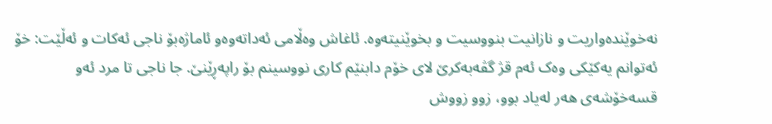نه‌خوێنده‌واریت و نازانیت بنووسیت و بخوێنیته‌وه‌. ئاغاش وه‌ڵامی ئه‌داته‌وه‌و ئاماژه‌بۆ ناجی ئه‌کات و ئه‌ڵێت: خۆ ئه‌توانم یه‌کێکی وه‌ک ئه‌م قژ گڤه‌به‌کرێ لای خۆم دابنێم کاری نووسینم بۆ راپه‌ڕێنێ. جا ناجی تا مرد ئه‌و قسه‌خۆشه‌ی هه‌ر له‌یاد بوو، زوو زووش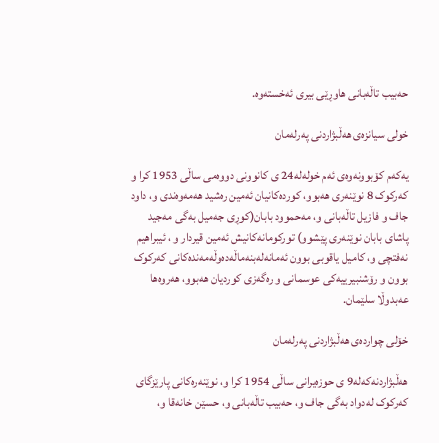حه‌بیب تاڵه‌بانی هاوڕێی بیری ئه‌خسته‌وه‌.

خولی سیانزه‌ی هه‌ڵبژاردنی په‌رله‌مان

یه‌که‌م کۆبوونه‌وه‌ی ئه‌م خوله‌له‌24 ی کانوونی دووه‌می ساڵی 1953 کرا و که‌رکوک 8 نوێنه‌ری هه‌بوو، کورده‌کانیان ئه‌مین ره‌شید هه‌مه‌وه‌ندی و، داود جاف و فازیل تاڵه‌بانی و، مه‌حموود بابان(کوڕی جه‌میل به‌گی مه‌جید پاشای بابان نوێنه‌ری پێشوو) تورکومانه‌کانیش ئه‌مین قیردار و ، ئیبراهیم نه‌فتچی و، کامیل یاقوبی بوون ئه‌مانه‌له‌بنه‌ماڵه‌ده‌وڵه‌مه‌نده‌کانی که‌رکوک بوون و رۆشنبیرییه‌کی عوسمانی و ره‌گه‌زی کوردیان هه‌بوو، هه‌روه‌ها عه‌بدوڵا سلێمان.

خۆلی چوارده‌ی هه‌ڵبژاردنی په‌رله‌مان

هه‌ڵبژاردنه‌که‌له‌9 ی حوزه‌یرانی ساڵی 1954 کرا و، نوێنه‌ره‌کانی پارێزگای که‌رکوک له‌دواد به‌گی جاف و، حه‌بیب تاڵه‌بانی و، حسێن خانه‌قا و،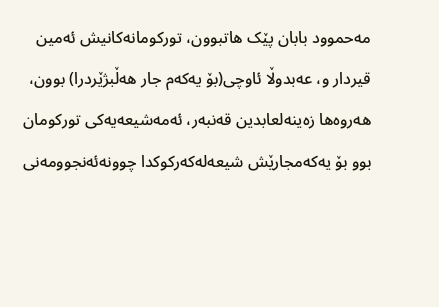مه‌حموود بابان پێک هاتبوون، تورکومانه‌کانیش ئه‌مین قیردار و، عه‌بدوڵا ئاوچی(بۆ یه‌که‌م جار هه‌ڵبژێردرا) بوون، هه‌روه‌ها زه‌ینه‌لعابدین قه‌نبه‌ر، ئه‌مه‌شیعه‌یه‌کی تورکومان بوو بۆ یه‌که‌مجارێش شیعه‌له‌که‌رکوکدا چوونه‌ئه‌نجوومه‌نی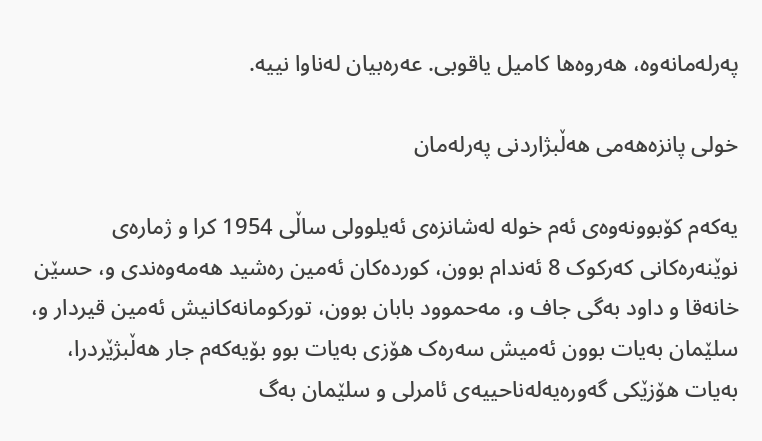په‌رله‌مانه‌وه‌، هه‌روه‌ها کامیل یاقوبی. عه‌ره‌بیان له‌ناوا نییه‌.

خولی پانزه‌هه‌می هه‌ڵبژاردنی په‌رله‌مان

یه‌که‌م کۆبوونه‌وه‌ی ئه‌م خوله له‌شانزه‌ی ئه‌یلوولی ساڵی 1954 کرا و ژماره‌ی نوێنه‌ره‌کانی که‌رکوک 8 ئه‌ندام بوون، کورده‌کان ئه‌مین ره‌شید هه‌مه‌وه‌ندی و، حسێن خانه‌قا و داود به‌گی جاف و، مه‌حموود بابان بوون، تورکومانه‌کانیش ئه‌مین قیردار و، سلێمان به‌یات بوون ئه‌میش سه‌ره‌ک هۆزی به‌یات بوو بۆیه‌که‌م جار هه‌ڵبژێردرا، به‌یات هۆزێکی گه‌وره‌یه‌له‌ناحییه‌ی ئامرلی و سلێمان به‌گ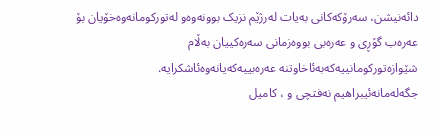دائه‌نیشن، سه‌رۆکه‌کانی به‌یات له‌رژێم نزیک بوونه‌وه‌و له‌تورکومانه‌وه‌خۆیان بۆ عه‌ره‌ب گۆڕی و عه‌ره‌بی بووه‌زمانی سه‌ره‌کییان به‌ڵام شێوازه‌تورکومانییه‌که‌به‌ئاخاوتنه عه‌ره‌بییه‌که‌یانه‌وه‌‌ئاشکرایه‌. جگه‌له‌مانه‌ئیبراهیم نه‌فتچی و ، کامیل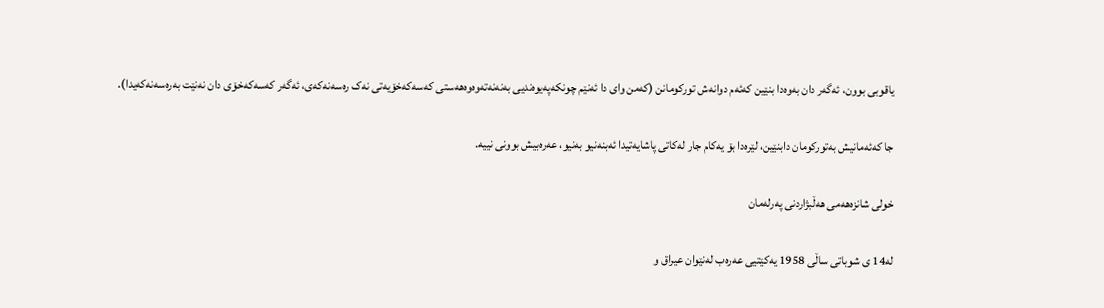یاقوبی بوون، ئه‌گه‌ر دان به‌وه‌دا بنێین که‌ئه‌م دوانه‌ش تورکومانن (که‌من وای دا ئه‌نێم چونکه‌په‌یوه‌ندیی به‌نه‌نه‌ته‌وه‌وه‌هه‌ستی که‌سه‌که‌خۆیه‌تی نه‌ک ره‌سه‌نه‌که‌ی، ئه‌گه‌ر که‌سه‌که‌خۆی دان نه‌نێت به‌ره‌سه‌نه‌که‌یدا).

جا که‌ئه‌مانیش به‌تورکومان دابنێین، لێره‌دا بۆ یه‌کام جار له‌کاتی پاشایه‌تیدا ئه‌بنه‌نیو به‌نیو، عه‌ره‌بیش بوونی نییه‌.

خولی شانزه‌هه‌می هه‌ڵبژاردنی په‌رله‌مان

له‌14 ی شوباتی ساڵی 1958 یه‌کێتیی عه‌ره‌ب له‌نێوان عیراق و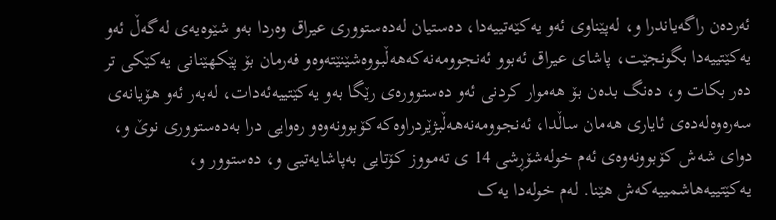ئه‌رده‌ن راگه‌یاندرا و، له‌پێناوی ئه‌و یه‌کێه‌تییه‌دا، ده‌ستیان له‌ده‌ستووری عیراق وه‌ردا به‌و شێوه‌یه‌ی له‌گه‌ڵ ئه‌و یه‌کێتییه‌دا بگونجێت، پاشای عیراق ئه‌بوو ئه‌نجوومه‌نه‌که‌هه‌ڵبووه‌شێنێته‌وه‌و فه‌رمان بۆ پێکهێنانی یه‌کێکی تر ده‌ر بکات و، ده‌نگ بده‌ن بۆ هه‌موار کردنی ئه‌و ده‌ستووره‌ی رێگا به‌و یه‌کێتییه‌ئه‌دات، له‌به‌ر ئه‌و هۆیانه‌ی سه‌ره‌وه‌له‌ده‌ی ئایاری هه‌مان ساڵدا، ئه‌نجوومه‌نه‌هه‌ڵبژێردراوه‌که‌کۆبوونه‌وه‌و ره‌وایی درا به‌ده‌ستووری نوێ و، دوای شه‌ش کۆبوونه‌وه‌ی ئه‌م خوله‌شۆڕشی 14 ی ته‌مووز کۆتایی به‌پاشایه‌تیی و، ده‌ستوور و، یه‌کێتییه‌هاشمییه‌که‌ش هێنا. له‌م خوله‌دا یه‌ک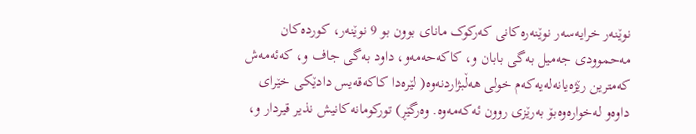نوێنه‌ر خرایه‌سه‌ر نوێنه‌ره‌کانی که‌رکوک مانای بوون بو 9 نوێنه‌ر، کورده‌کان مه‌حموودی جه‌میل به‌گی بابان و، کاکه‌حه‌مه‌و، داود به‌گی جاف و، که‌ئه‌مه‌ش که‌مترین رێژه‌یانه‌له‌یه‌که‌م خولی هه‌ڵبژاردنه‌وه‌( لێره‌دا کاکه‌قه‌یس دادێکی خێرای داوه‌و له‌خواره‌وه‌بۆ به‌رێزی روون ئه‌که‌مه‌وه‌. وه‌رگێڕ) تورکومانه‌کانیش نذیر قیردار و،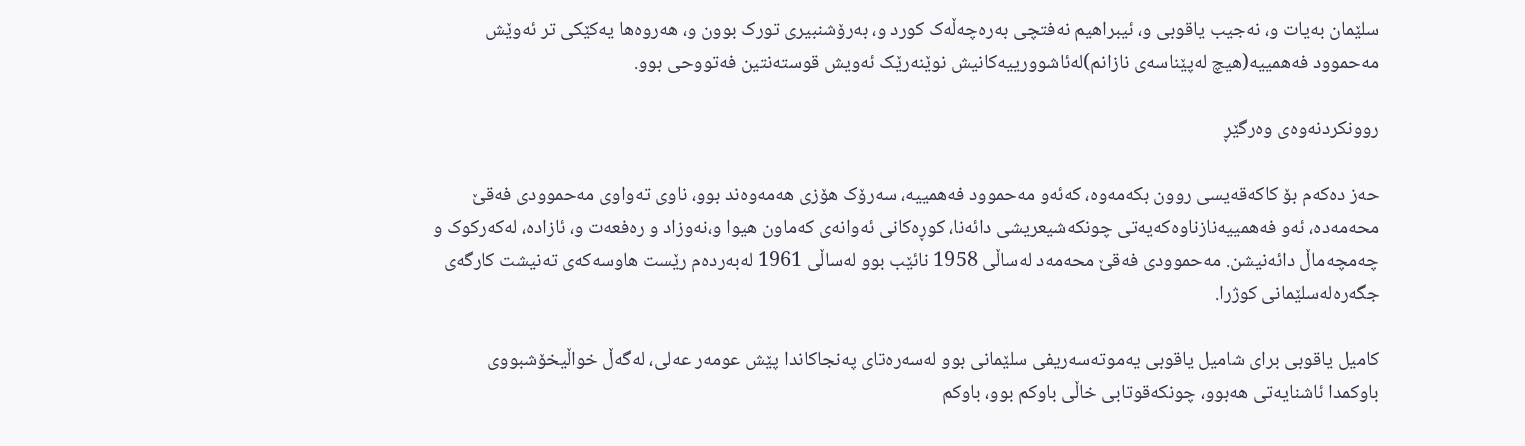سلێمان به‌یات و، نه‌جیب یاقوبی و، ئیبراهیم نه‌فتچی به‌ره‌چه‌ڵه‌ک کورد و، به‌رۆشنبیری تورک بوون و، هه‌روه‌ها یه‌کێکی تر ئه‌وێش مه‌حموود فه‌همییه‌(هیچ له‌پێناسه‌ی نازانم)له‌ئاشوورییه‌کانیش نوێنه‌رێک ئه‌ویش قوسته‌نتین فه‌تووحی بوو.

روونکردنه‌وه‌ی وه‌رگێڕ

حه‌ز ده‌که‌م بۆ کاکه‌قه‌یسی روون بکه‌مه‌وه‌، که‌ئه‌و مه‌حموود فه‌همییه‌، سه‌رۆک هۆزی هه‌مه‌وه‌ند بوو، ناوی ته‌واوی مه‌حموودی فه‌قێ محه‌مه‌ده‌، ئه‌و فه‌همییه‌نازناوه‌که‌یه‌تی چونکه‌شیعریشی دائه‌نا، کوڕه‌کانی ئه‌وانه‌ی که‌ماون هیوا و،نه‌وزاد و ره‌فعه‌ت و، ئازاده‌، له‌که‌رکوک و چه‌مچه‌ماڵ دائه‌نیشن. مه‌حموودی فه‌قێ محه‌مه‌د له‌ساڵی 1958 نائێب بوو له‌ساڵی 1961 له‌به‌رده‌م رێست هاوسه‌که‌ی ته‌نیشت کارگه‌ی جگه‌ره‌له‌سلێمانی کوژرا.

کامیل یاقوبی برای شامیل یاقوبی یه‌موته‌سه‌ریفی سلێمانی بوو له‌سه‌ره‌تای په‌نجاکاندا پێش عومه‌ر عه‌لی، له‌گه‌ڵ خواڵیخۆشبووی باوکمدا ئاشنایه‌تی هه‌بوو، چونکه‌قوتابی خاڵی باوکم بوو، باوکم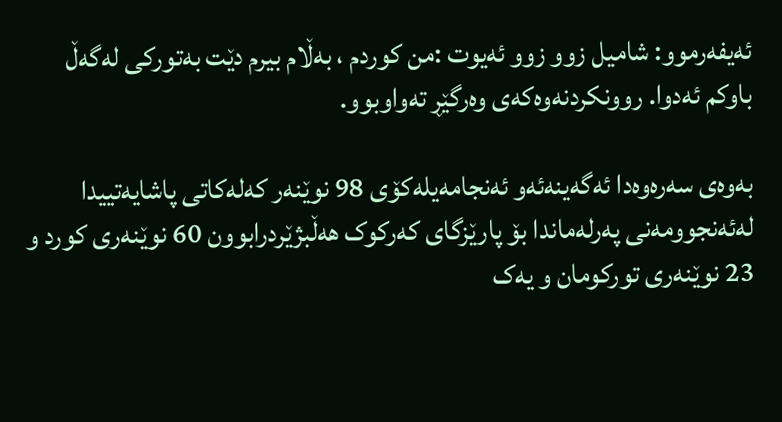ئه‌یفه‌رموو: شامیل زوو زوو ئه‌یوت :من کوردم ، به‌ڵام بیرم دێت به‌تورکی له‌گه‌ڵ باوکم ئه‌دوا. روونکردنه‌وه‌که‌ی وه‌رگێڕ ته‌واوبوو.

به‌وه‌ی سه‌ره‌وه‌دا ئه‌گه‌ینه‌ئه‌و ئه‌نجامه‌یله‌کۆی 98 نوێنه‌ر که‌له‌کاتی پاشایه‌تییدا له‌ئه‌نجوومه‌نی په‌رله‌ماندا بۆ پارێزگای که‌رکوک هه‌ڵبژێردرابوون 60 نوێنه‌ری کورد و 23 نوێنه‌ری تورکومان و یه‌ک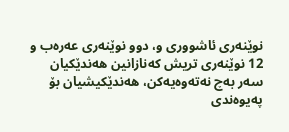نوێنه‌ری ئاشووری و، دوو نوێنه‌ری عه‌ره‌ب و 12 نوێنه‌ری تریش که‌نازانین هه‌ندێکیان سه‌ر به‌چ نه‌ته‌وه‌یه‌کن، هه‌ندێکیشیان بۆ په‌یوه‌ندی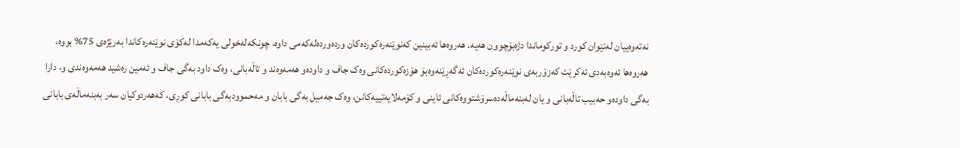نه‌ته‌وه‌ییان له‌نێوان کورد و تورکوماندا دژه‌بۆچوون هه‌یه‌. هه‌روه‌ها ئه‌بینین که‌نوێنه‌ره‌کورده‌کان ورده‌ورده‌له‌که‌می داوه‌، چونکه‌له‌خولی یه‌که‌مدا له‌کۆی نوێنه‌ره‌کاندا به‌رێژه‌ی 75% بووه‌، هه‌روه‌ها ئه‌وه‌به‌دی ئه‌کرێت که‌زۆربه‌ی نوێنه‌ره‌کورده‌کان ئه‌گه‌ڕێنه‌وه‌بۆ هۆزه‌کورده‌کانی وه‌ک جاف و داوده‌و هه‌مه‌وه‌ند و تاڵه‌بانی، وه‌ک داود به‌گی جاف و ئه‌مین ره‌شید هه‌مه‌وه‌ندی و، دارا به‌گی داوده‌و حه‌بیب تاڵه‌بانی و یان له‌بنه‌ماڵه‌ده‌سرۆشتووه‌کانی ئاینی و کۆمه‌لایه‌تییه‌کانن، وه‌ک جه‌میل به‌گی بابان و مه‌حموودبه‌گی بابانی کوڕی، که‌هه‌ردوکیان سه‌ر به‌بنه‌ماڵه‌ی بابانی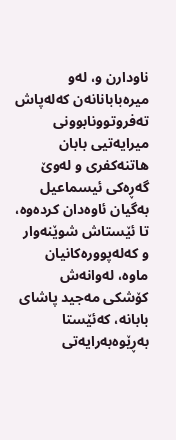ناودارن و، له‌و میره‌بابانانه‌ن که‌له‌پاش ته‌فروتوونابوونی میرایه‌تیی بابان هاتنه‌کفری و له‌وێ گه‌ڕه‌کی ئیسماعیل به‌گیان ئاوه‌دان کرده‌وه‌، تا ئێستاش شوێنه‌وار و که‌له‌پووره‌کانیان ماوه‌، له‌وانه‌ش کۆشکی مه‌جید پاشای بابانه‌، که‌ئێستا به‌ڕێوه‌به‌رایه‌تی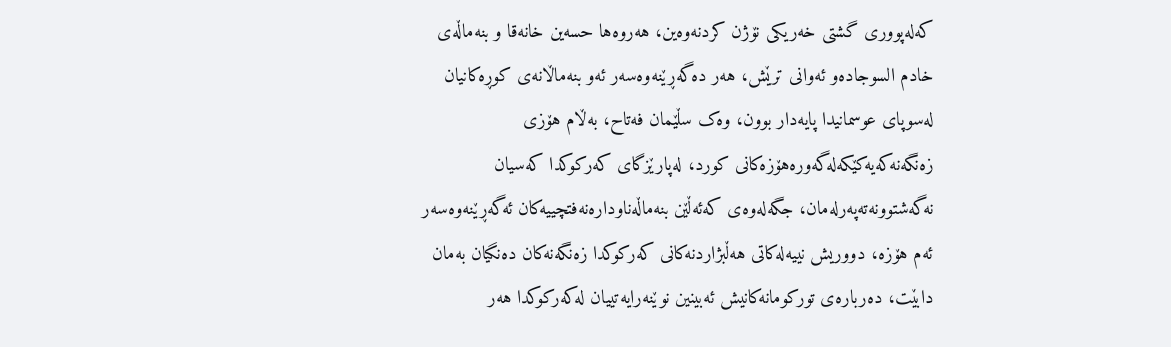که‌له‌پووری گشتی خه‌ریکی نۆژن کردنه‌وه‌ین، هه‌روه‌ها حسه‌ین خانه‌قا و بنه‌ماڵه‌ی خادم السوجاده‌و ئه‌وانی ترێش، هه‌ر ده‌گه‌ڕێنه‌وه‌سه‌ر ئه‌و بنه‌ماڵانه‌ی کوڕه‌کانیان له‌سوپای عوسمانیدا پایه‌دار بوون، وه‌ک سڵێمان فه‌تاح، به‌ڵام هۆزی زه‌نگه‌نه‌که‌یه‌کێکه‌له‌گه‌وره‌هۆزه‌کانی کورد، له‌پارێزگای که‌رکوکدا که‌سیان نه‌گه‌شتوونه‌ته‌په‌رله‌مان، جگه‌له‌وه‌ی که‌ئه‌ڵێن بنه‌ماڵه‌ناوداره‌نه‌فتچییه‌کان ئه‌گه‌ڕێنه‌وه‌سه‌ر ئه‌م هۆزه‌، دووریش نییه‌له‌کاتی هه‌ڵبژاردنه‌کانی که‌رکوکدا زه‌نگه‌نه‌کان ده‌نگیان به‌مان دابێت، ده‌رباره‌ی تورکومانه‌کانیش ئه‌بینین نوێنه‌رایه‌تییان له‌که‌رکوکدا هه‌ر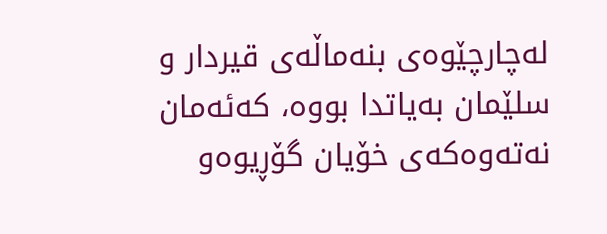له‌چارچێوه‌ی بنه‌ماڵه‌ی قیردار و سلێمان به‌یاتدا بووه‌، که‌ئه‌مان نه‌ته‌وه‌که‌ی خۆیان گۆڕیوه‌و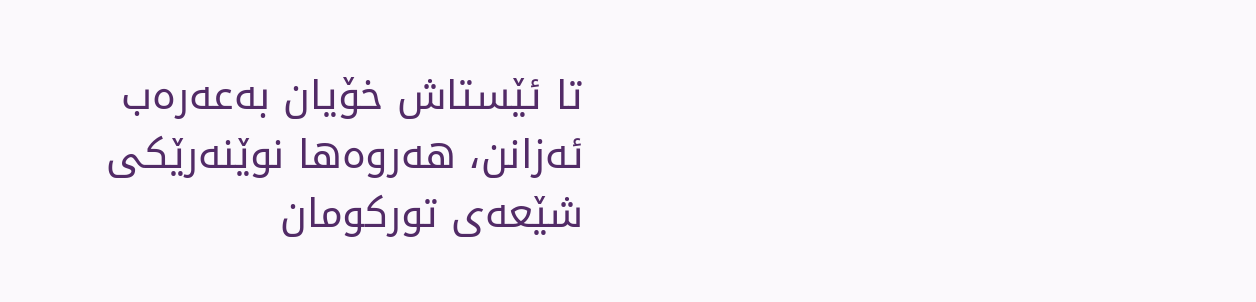تا ئێستاش خۆیان به‌عه‌ره‌ب ئه‌زانن، هه‌روه‌ها نوێنه‌رێکی شێعه‌ی تورکومان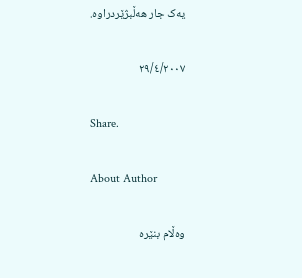یه‌ک جار هه‌ڵبژێردراوه‌.

٢٩/٤/٢٠٠٧

Share.

About Author

وەڵام بنێرە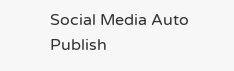Social Media Auto Publish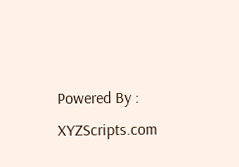Powered By : XYZScripts.com